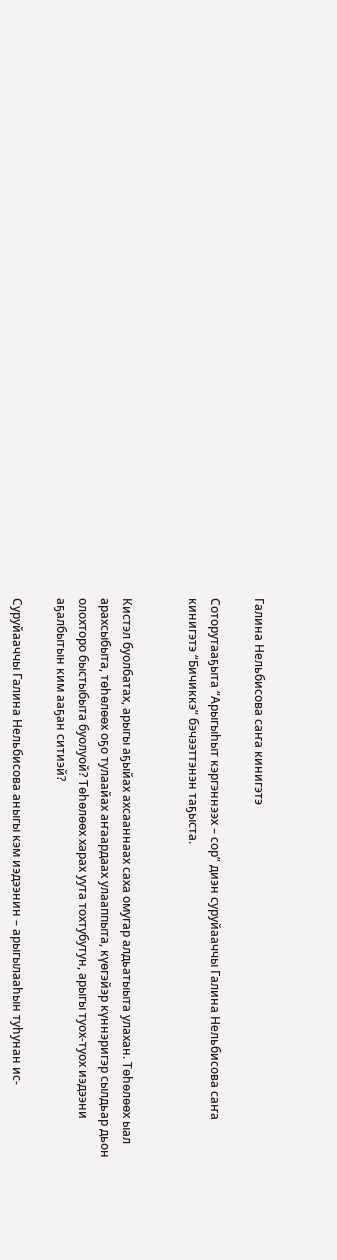Галина Нельбисова саҥа кинигэтэ

Соторутааҕыта “Арыгыһыт кэргэннээх – сор” диэн суруйааччы Галина Нельбисова саҥа кинигэтэ “Бичиккэ” бэчээттэнэн таҕыста.


Кистэл буолбатах, арыгы аҕыйах ахсааннаах саха омугар алдьатыыта улахан. Төһөлөөх ыал арахсыбыта, төһөлөөх оҕо тулаайах аҥаардаах улааппыта, күөгэйэр күннэригэр сылдьар дьон олохторо быстыбыта буолуой? Төһөлөөх харах уута тохтубутун, арыгы туох-туох иэдээни аҕалбытын ким ааҕан ситиэй?

Суруйааччы Галина Нельбисова аныгы кэм иэдээнин – арыгылааһын туһунан ис-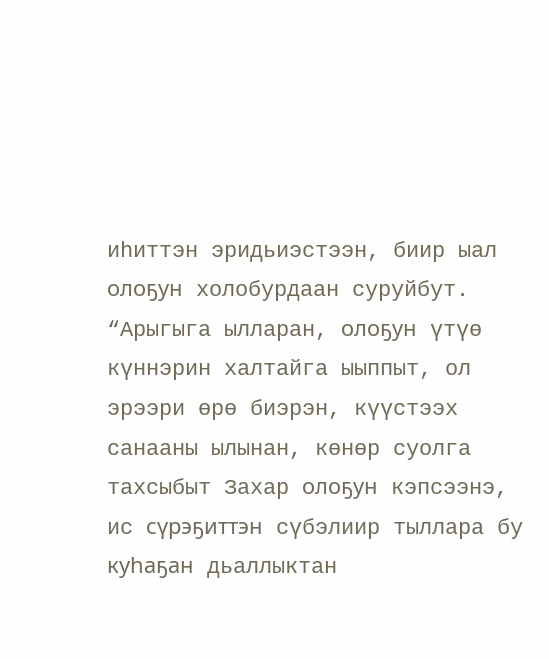иһиттэн эридьиэстээн, биир ыал олоҕун холобурдаан суруйбут. “Арыгыга ылларан, олоҕун үтүө күннэрин халтайга ыыппыт, ол эрээри өрө биэрэн, күүстээх санааны ылынан, көнөр суолга тахсыбыт Захар олоҕун кэпсээнэ, ис сүрэҕиттэн сүбэлиир тыллара бу куһаҕан дьаллыктан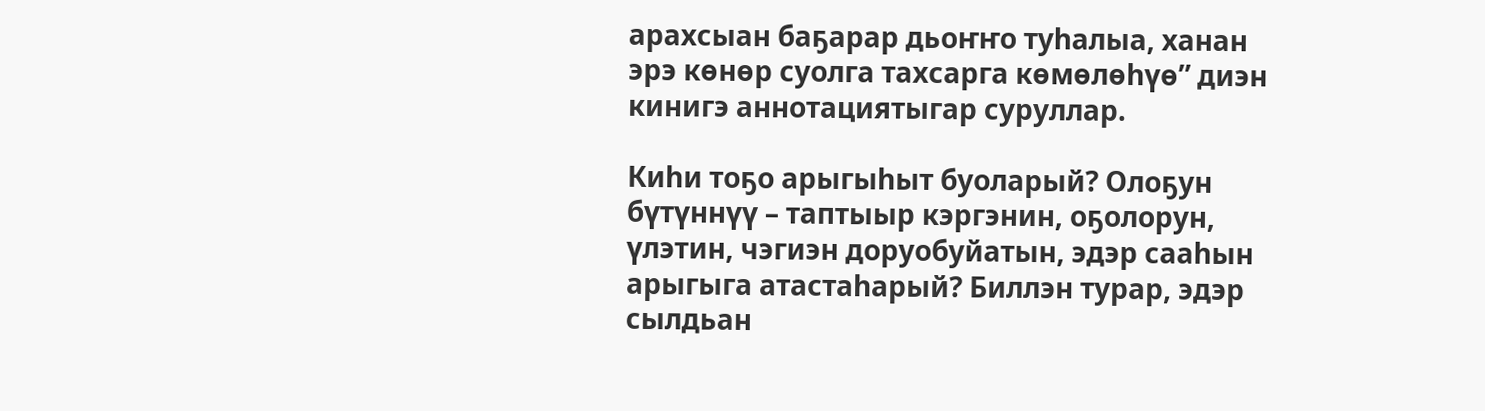арахсыан баҕарар дьоҥҥо туһалыа, ханан эрэ көнөр суолга тахсарга көмөлөһүө” диэн кинигэ аннотациятыгар суруллар.

Киһи тоҕо арыгыһыт буоларый? Олоҕун бүтүннүү – таптыыр кэргэнин, оҕолорун, үлэтин, чэгиэн доруобуйатын, эдэр сааһын арыгыга атастаһарый? Биллэн турар, эдэр сылдьан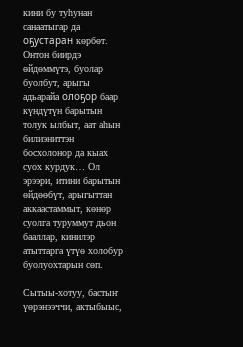кини бу туһунан санаатыгар да оҕустаран көрбөт. Онтон биирдэ өйдөммүтэ, буолар буолбут, арыгы адьарайа олоҕор баар күндүтүн барытын толук ылбыт, аат аһын билиэниттэн босхолонор да кыах суох курдук… Ол эрээри, итини барытын өйдөөбүт, арыгыттан аккаастаммыт, көнөр суолга туруммут дьон бааллар, кинилэр атыттарга үтүө холобур буолуохтарын сөп.

Сытыы-хотуу, бастыҥ үөрэнээччи, актыбыыс,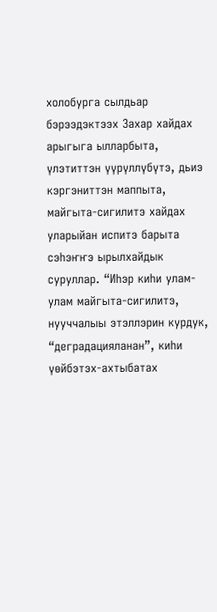холобурга сылдьар бэрээдэктээх Захар хайдах арыгыга ылларбыта, үлэтиттэн үүрүллүбүтэ, дьиэ кэргэниттэн маппыта, майгыта-сигилитэ хайдах уларыйан испитэ барыта сэһэҥҥэ ырылхайдык суруллар. “Иһэр киһи улам-улам майгыта-сигилитэ, нууччалыы этэллэрин курдук, “деградацияланан”, киһи үөйбэтэх-ахтыбатах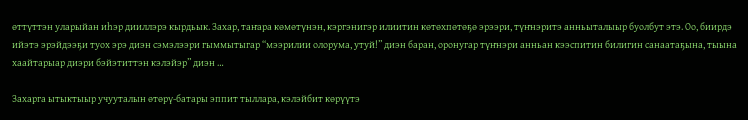өттүттэн уларыйан иһэр дииллэрэ кырдьык. Захар, таҥара көмөтүнэн, кэргэнигэр илиитин көтөхпөтөҕө эрээри, түҥнэритэ анньыталыыр буолбут этэ. Оо, биирдэ ийэтэ эрэйдээҕи туох эрэ диэн сэмэлээри гыммытыгар “мээрилии олорума, утуй!” диэн баран, оронугар түҥнэри анньан кээспитин билигин санаатаҕына, тыына хаайтарыар диэри бэйэтиттэн кэлэйэр” диэн …

Захарга ытыктыыр учууталын өтөрү-батары эппит тыллара, кэлэйбит көрүүтэ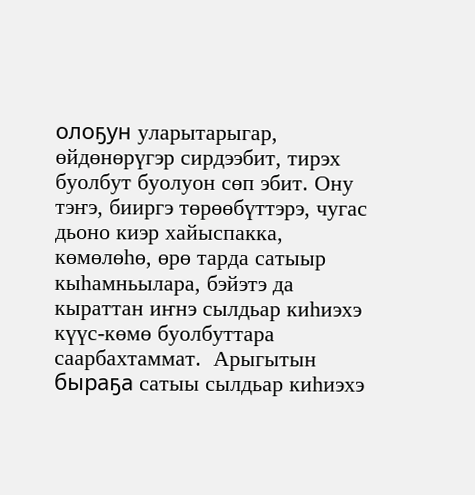олоҕун уларытарыгар, өйдөнөрүгэр сирдээбит, тирэх буолбут буолуон сөп эбит. Ону тэҥэ, бииргэ төрөөбүттэрэ, чугас дьоно киэр хайыспакка, көмөлөһө, өрө тарда сатыыр кыһамньылара, бэйэтэ да кыраттан иҥнэ сылдьар киһиэхэ күүс-көмө буолбуттара саарбахтаммат.  Арыгытын быраҕа сатыы сылдьар киһиэхэ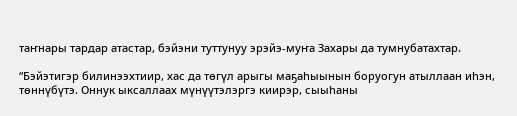таҥнары тардар атастар, бэйэни туттунуу эрэйэ-муҥа Захары да тумнубатахтар.

“Бэйэтигэр билинээхтиир, хас да төгүл арыгы маҕаһыынын боруогун атыллаан иһэн, төннүбүтэ. Оннук ыксаллаах мүнүүтэлэргэ киирэр, сыыһаны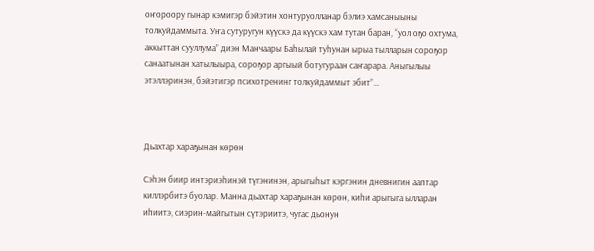оҥороору гынар кэмигэр бэйэтин хонтуруолланар бэлиэ хамсаныыны толкуйдаммыта. Уҥа сутуругун күүскэ да күүскэ хам тутан баран, “уол оҕо охтума, аккыттан сууллума” диэн Манчаары Баһылай туһунан ырыа тылларын сороҕор санаатынан хатылыыра, сороҕор аргыый ботугураан саҥарара. Аныгылыы этэллэринэн, бэйэтигэр психотренинг толкуйдаммыт эбит”…



Дьахтар хараҕынан көрөн

Сэһэн биир интэриэһинэй түгэнинэн, арыгыһыт кэргэнин дневнигин ааптар киллэрбитэ буолар. Манна дьахтар хараҕынан көрөн, киһи арыгыга ылларан иһиитэ, сиэрин-майгытын сүтэриитэ, чугас дьонун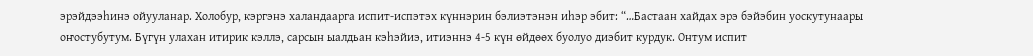эрэйдээһинэ ойууланар. Холобур, кэргэнэ халандаарга испит-испэтэх күннэрин бэлиэтэнэн иһэр эбит: “…Бастаан хайдах эрэ бэйэбин уоскутунаары оҥостубутум. Бүгүн улахан итирик кэллэ, сарсын ыалдьан кэһэйиэ, итиэннэ 4-5 күн өйдөөх буолуо диэбит курдук. Онтум испит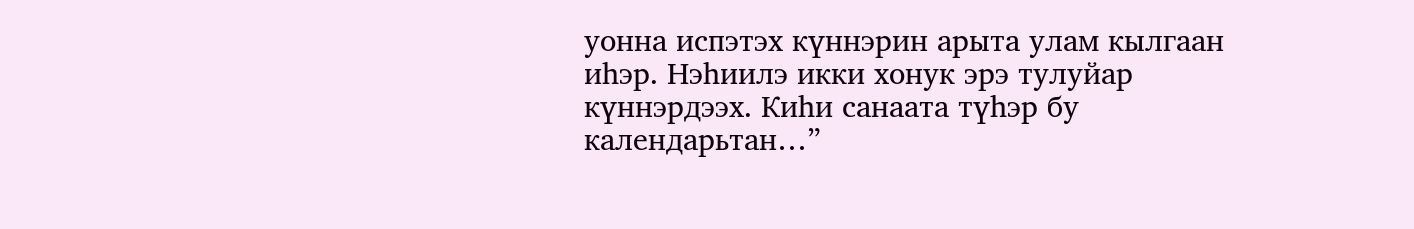уонна испэтэх күннэрин арыта улам кылгаан иһэр. Нэһиилэ икки хонук эрэ тулуйар күннэрдээх. Киһи санаата түһэр бу календарьтан…”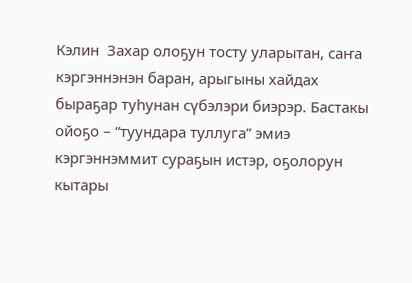Кэлин  Захар олоҕун тосту уларытан, саҥа кэргэннэнэн баран, арыгыны хайдах быраҕар туһунан сүбэлэри биэрэр. Бастакы ойоҕо – “туундара туллуга” эмиэ кэргэннэммит сураҕын истэр, оҕолорун кытары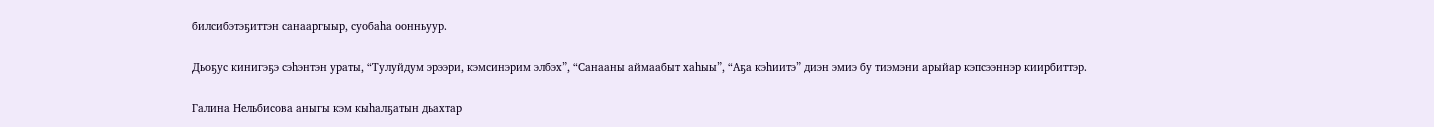билсибэтэҕиттэн санааргыыр, суобаһа оонньуур.

Дьоҕус кинигэҕэ сэһэнтэн ураты, “Тулуйдум эрээри, кэмсинэрим элбэх”, “Санааны аймаабыт хаһыы”, “Аҕа кэһиитэ” диэн эмиэ бу тиэмэни арыйар кэпсээннэр киирбиттэр.

Галина Нельбисова аныгы кэм кыһалҕатын дьахтар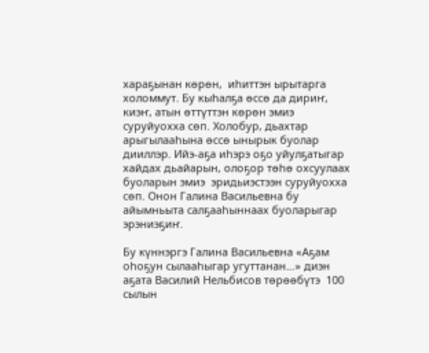хараҕынан көрөн,  иһиттэн ырытарга холоммут. Бу кыһалҕа өссө да дириҥ, киэҥ, атын өттүттэн көрөн эмиэ суруйуохха сөп. Холобур, дьахтар арыгылааһына өссө ынырык буолар дииллэр. Ийэ-аҕа иһэрэ оҕо уйулҕатыгар хайдах дьайарын, олоҕор төһө охсуулаах буоларын эмиэ  эридьиэстээн суруйуохха сөп. Онон Галина Васильевна бу айымньыта салҕааһыннаах буоларыгар эрэниэҕиҥ.

Бу күннэргэ Галина Васильевна «Аҕам оһоҕун сылааһыгар угуттанан…» диэн аҕата Василий Нельбисов төрөөбүтэ  100 сылын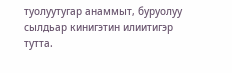туолуутугар анаммыт, буруолуу сылдьар кинигэтин илиитигэр тутта.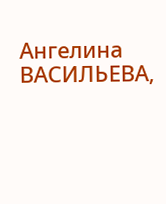Ангелина ВАСИЛЬЕВА,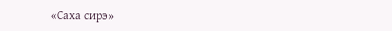«Саха сирэ»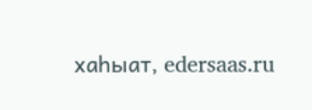хаһыат, edersaas.ru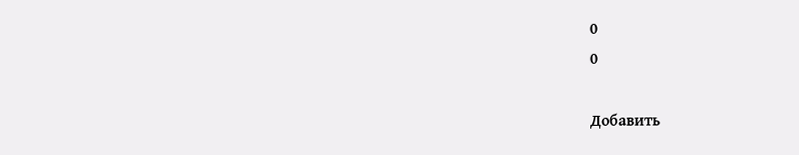0
0

Добавить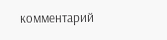комментарий